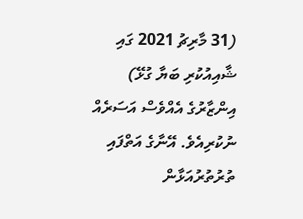(31 މާރިޗު 2021 ގައި ޝާއިއުކުރި ބަޔާ ގުޅޭ)
އިންޒާރުގެ އެއްވެސް އަސަރެއް ނުކުރިއެވެ. އޭނާގެ އަތްފައި ތުރުތުރުއަޅާން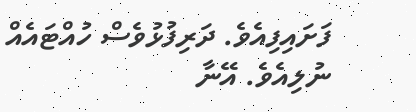ފަށައިފިއެވެ. ދަރިފުޅުވެސް ހުއްޓައެއް ނުލިއެވެ. އޭނާ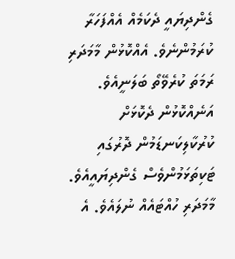ގެންދިޔައީ ދެކަމެއް އެއްފަހަރާ ކުރަމުންނެވެ. އެއްކޮޅުން މާމަދަރި ރަމަތަ ކުރެވޭތޯ ބަލަނީއެވެ. އަނެއްކޮޅުން ދެކޮޅަށް ކުރުކާލިކަނޑަމުން ދޮރުގައި ޓަކިތަޅަމުންވެސް ގެންދިޔައީއެވެ. މާމަދަރި ހުއްޓައެއް ނުލައެވެ. އެ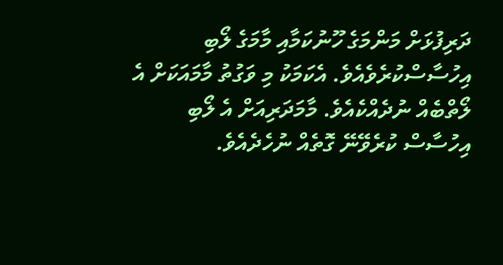ދަރިފުޅަށް މަންމަގެ ހޫނުކަމާއި މާމަގެ ލޯބި އިހުސާސްކުރެވެއެވެ. އެކަމަކު މި ވަގުތު މާމައަކަށް އެ ލޯތްބެއް ނުދެއްކެއެވެ. މާމަދަރިއަށް އެ ލޯބި އިހުސާސް ކުރެވޭނޭ ގޮތެއް ނުހެދެއެވެ.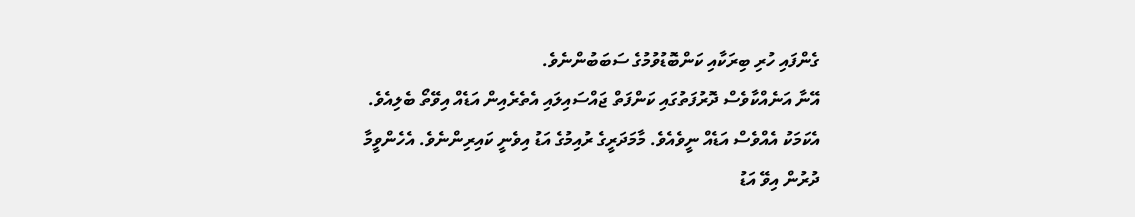ގެންފައި ހުރި ބިރަކާއި ކަންބޮޑުވުމުގެ ސަބަބުންނެވެ.
އޭނާ އަނެއްކާވެސް ދޮރުފަތުގައި ކަންފަތް ޖައްސައިލައި އެތެރެއިން އަޑެއް އިވޭތޯ ބެލިއެވެ. އެކަމަކު އެއްވެސް އަޑެއް ނީވެއެވެ. މާމަދަރީގެ ރުއިމުގެ އަޑު އިވެނީ ކައިރިންނެވެ. އެހެންވީމާ ދުރުން އިވޭ އަޑު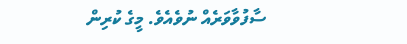ސާފުވާވަރެއް ނުވެއެވެ. މީގެ ކުރިން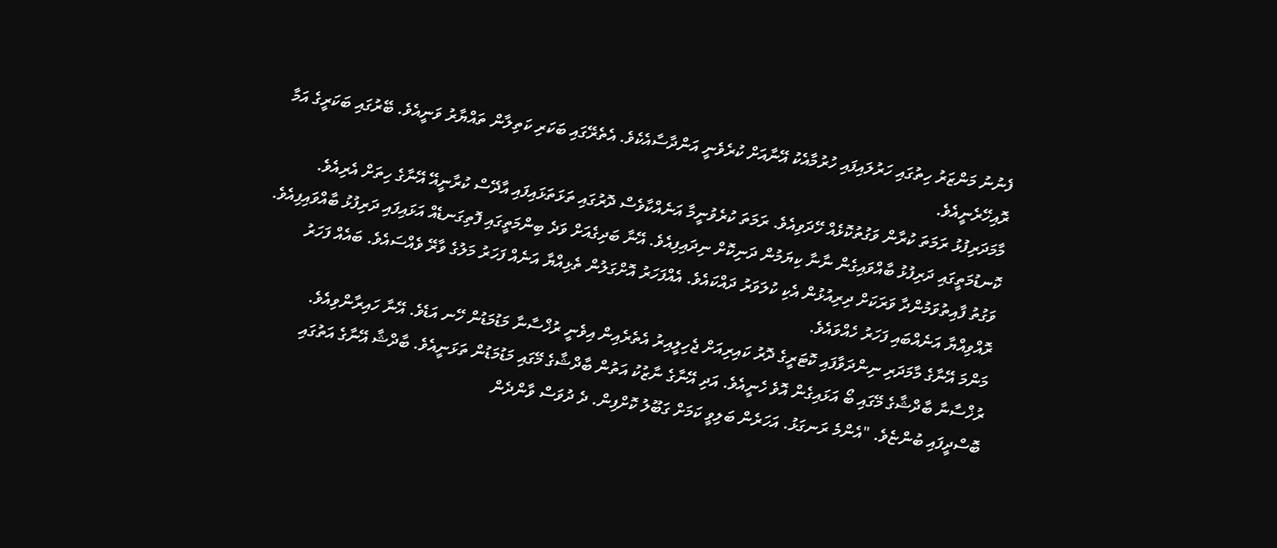ފެނުނު މަންޒަރު ހިތުގައި ހަރުލައިފައި ހުރުމާއެކު އޭނާއަށް ކުރެވެނީ އަންދާސާއެކެވެ. އެތެރޭގައި ބަކަރި ކަތިލާން ތައްޔާރު ވަނީއެވެ. ބޭރުގައި ބަކަރީގެ އަމާ ރޮއިހޭރެނީއެވެ.
މާމަދަރިފުޅު ރަމަތަ ކުރާން ވަގުތުކޮޅެއް ހޭދަވިއެވެ. ރަމަތަ ކުރެވުނީމާ އަނެއްކާވެސް ދޮރުގައި ތަޅަތަޅައިފައި އާދޭސް ކުރާނީއޭ އޭނާގެ ހިތަށް އެރިއެވެ. ކޮނޑުމަތީގައި ދަރިފުޅު ބާއްވައިގެން ނާނާ ކިޔަމުން ދަނިކޮށް ނިދައިފިއެވެ. އޭނާ ބަދިގެއަށް ވަދެ ބިންމަތީގައި ފޮތިގަނޑެއް އަޅައިފައި ދަރިފުޅު ބާއްވައިފިއެވެ.
ވަގުތު ފާއިތުވަމުންދާ ވަރަކަށް ދިރިއުޅުން އެކި ކުލަވަރު ދައްކައެވެ. އެއްފަހަރު އޮށްގަލުން ތެޅިއްޔާ އަނެއް ފަހަރު މަލުގެ ވާރޭ ވެއްސައެވެ. ބައެއް ފަހަރު ރޮއްވިއްޔާ އަނެއްބައި ފަހަރު ހެއްވައެވެ.
މަންމަ އޭނާގެ މާމަދަރި ނިންދަވާފައި ކޮޓަރީގެ ދޮރު ކައިރިއަށް ޖެހިލީއިރު އެތެރެއިން އިވެނީ ރުޚްސާނާ މަޑުމަޑުން ހޭނ އަޑެވެ. އޭނާ ހައިރާންވިއެވެ.
ރުޚްސާނާ ބާދްޝާގެ މޭގައި ބޯ އަޅައިގެން އޮވެ ހެނީއެވެ. އަދި އޭނާގެ ނާޒުކު އަތުން ބާދްޝާގެ މޭގައި މަޑުމަޑުން ތަޅަނީއެވެ. ބާދްޝާ އޭނާގެ އަތުގައި ބޮސްދީފައި ބުންޏެވެ. "އެންމެ ރަނގަޅު. އަހަރެން ބަލިވީ ކަމަށް ގަބޫލު ކޮށްފިން. ދެ ދުވަސް ވާންދެން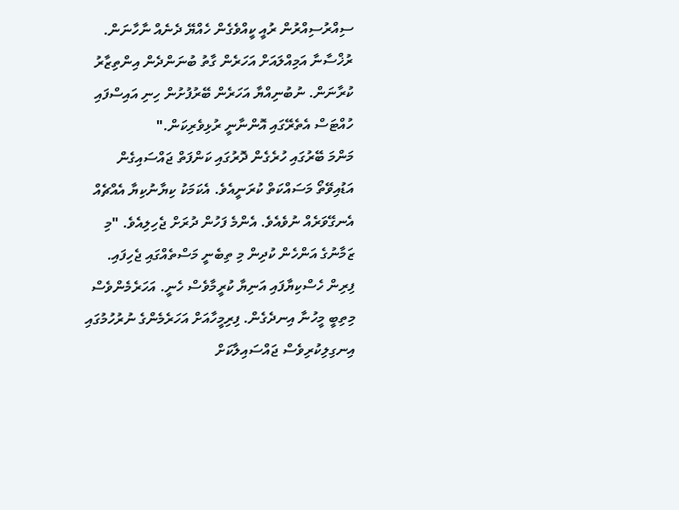ސިއްރުސިއްރުން ރުއީ ކީއްވެގެން ހެއްޔޭ ދެނެއް ނާހާނަން. ރުޚްސާނާ އަމިއްލައަށް އަހަރެން ގާތު ބުނަންދެން އިންތިޒާރު ކުރާނަން. ނުބުނިއްޔާ އަހަރެން ބޭރުފުށުން ހިނި އައިސްފައި ހުއްޓަސް އެތެރޭގައި އޮންނާނީ ރުޅިވެރިކަން."
މަންމަ ބޭރުގައި ހުރެގެން ދޮރުގައި ކަންފަތް ޖައްސައިގެން އަޑުއިވޭތޯ މަސައްކަތް ކުރަނީއެވެ. އެކަމަކު ކިޔާނުކިޔާ އެއްޗެއް އެނގޭވަރެއް ނުވެއެވެ. އެންމެ ފަހުން ދުރަށް ޖެހިލިއެވެ. "މި ޒަމާނުގެ އަންހެން ކުދިން މި ތިބެނީ މަސްތެއްގައި ޖެހިފައި. ފިރިން ހެސްކިޔާފައި އަނިޔާ ކުރީމާވެސް ހެނީ. އަހަރެމެންވެސް މިތިބީ މީހުނާ އިނދެގެން. ފިރިމީހާއަށް އަހަރެމެންގެ ނުރުހުމުގައި އިނގިލިކުރިވެސް ޖައްސައިލާކަށް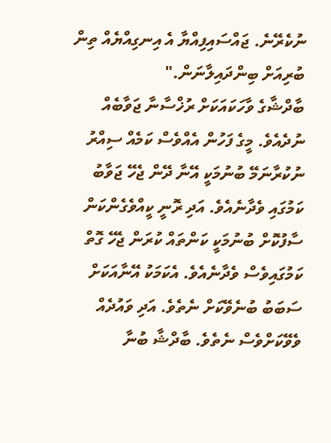ނުކެރޭނެ. ޖައްސައިފިއްޔާ އެ އިނގިއްޔެއް ތިން ބުރިއަށް ބިންދައިލާނަން."
ބާދްޝާގެ ވާހަކައަކަށް ރުޚްސާނާ ޖަވާބެއް ނުދެއެވެ. މީގެ ފަހުން އެއްވެސް ކަމެއް ސިއްރު ނުކުރާނަމޭ ބުނުމަކީ އޭނާ ދޭން ޖެހޭ ޖަވާބު ކަމުގައި ވެދާނެއެވެ. އަދި ރޮނީ ކީއްވެގެންކަން ސާފުކޮށް ބުނުމަކީ ކަންތައް ކުރަން ޖެހޭ ގޮތް ކަމުގައިވެސް ވެދާނެއެވެ. އެކަމަކު އޭނާއަކަށް ސަބަބު ބުނެވޭކަށް ނެތެވެ. އަދި ވައުދެއް ވެވޭކަށްވެސް ނެތެވެ. ބާދްޝާ ބުނާ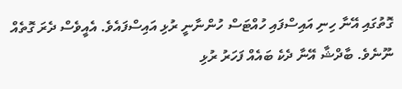ގޮތުގައި އޭނާ ހިނި އައިސްފައި ހުއްޓަސް ހުންނާނީ ރުޅި އައިސްފައެވެ. އެއީވެސް ދެރަ ގޮތެއް ނޫނެވެ. ބާދްޝާ އޭނާ ދެކެ ބައެއް ފަހަރު ރުޅި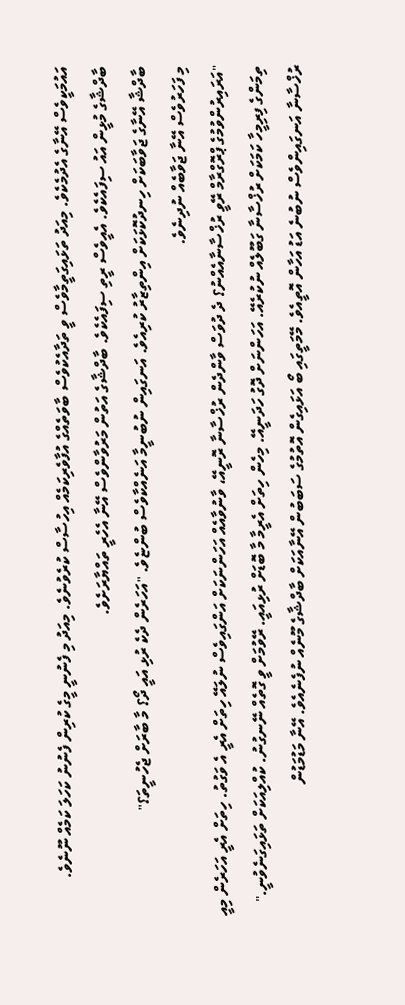އައުމަކީވެސް އޭނާގެ އެދުމެކެވެ. މިއަދު ތަޅައިގަތީމާވެސް ވީ ތަދާއެކުވެސް ބާވަތެއްގެ އުފާވެރިކަމެއް އިހުސާސް ކުރެވުނެވެ. މިއަދު މި ފެނުނީ މީގެ ކުރިން ފެނުނު ކަހަލަ ކަމެއް ނޫނެވެ. ބާދްޝާގެ މުޅީން އައު ސިފައެކެވެ. އެއީވެސް ރީތި ސިފައެކެވެ. ބާދްޝާގެ އަތުން މަރުވާންވެސް އޭނާ އެހެރީ ތައްޔާރަށެވެ.
ބާދްޝާ އޭނާގެ ޖަވާބަކަށް ހިނދުކޮޅަކަށް އިންތިޒާރު ކުރިއެވެ. އަނގައިން ނުބުނީމާ އަނެއްކާވެސް ބުންޏެވެ. "އަހަރެން ދެކެ ރުޅި އައީ ދޯ؟ މާ ބާރަށް ޖެހުނީތަ؟"
މި ފަހަރުވެސް އޭނާ ޖަވާބެއް ނުދިނެވެ.
"އަރައިރުންވުމުގެ ޕްރޮގްރާމް ރޭވީ ރުޚްސާނާއެއްނު؟ ދެ ދުވަސް ވާންދެން ރުޚްސާނާ ރޮނީއޭ، ވާނުވާއެއް އަހަންނަކަށް އަންގައިވެސް ނުލައޭ ހިތަށް އެރީ އެ ވަގުތު. ހިތަށް އެރީ އަހަރެން މިއީ ތިމަންގެ ފިރިމީހާ ކަމަކަށް ރުޚްސާނާ ގަބޫލެއް ނުކުރެއޭ. އަހަންނަށް ދޮގު ހަދަނީއޭ. މިހެން ހިތަށް އެރީމާ މާ ބޮޑަށް ރުޅިއައީ. ރޭވުމަށް ވީ ގޮތެއް ނޭނގުނު. ކުއްލިއަކަށް ތަޅައިގަނެވުނީ."
ރުޚްސާނާ އަނގައިންވެސް ނުބުނެ އަޑު އަހާން އޮތީއެވެ. މޭމަތީގައި ބޯ އަޅައިގެން އޮތުމުގެ ސަބަބުން އޭނާއަކަށް ބާދްޝާގެ މޫނެއް ނުފެނެއެވެ. އޭނާ މަޑުމަޑުން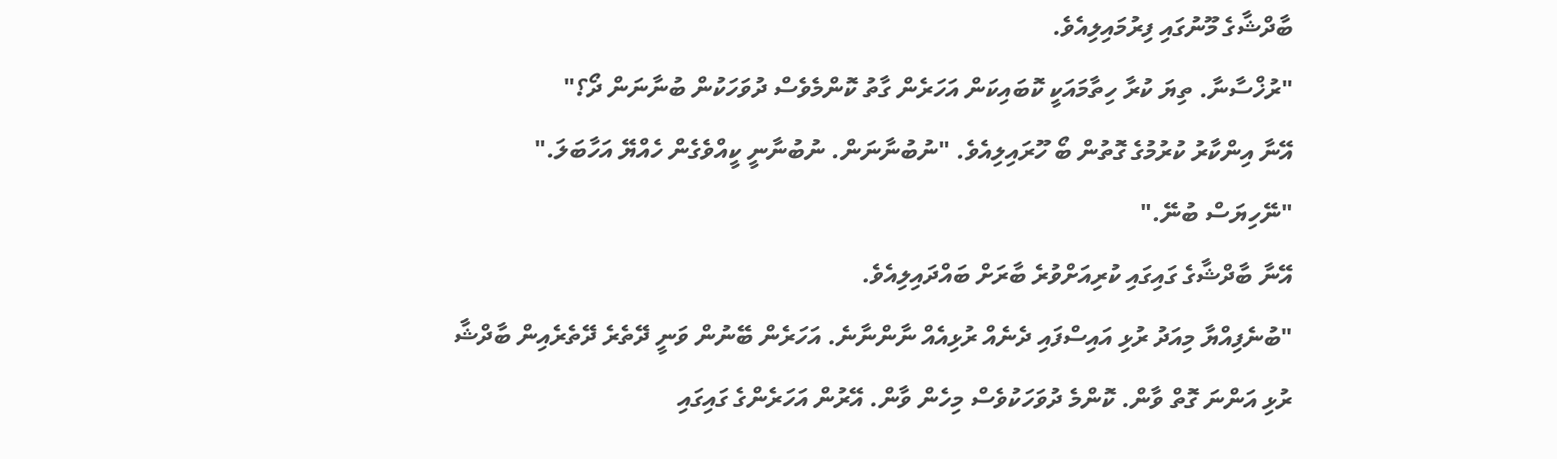ބާދްޝާގެ މޫނުގައި ފިރުމައިލިއެވެ.
"ރުޚްސާނާ. ތިޔަ ކުރާ ހިތާމައަކީ ކޮބައިކަން އަހަރެން ގާތު ކޮންމެވެސް ދުވަހަކުން ބުނާނަން ދޯ؟"
އޭނާ އިންކާރު ކުރުމުގެ ގޮތުން ބޯ ހޫރައިލިއެވެ. "ނުބުނާނަން. ނުބުނާނީ ކީއްވެގެން ހެއްޔޭ އަހާބަލަ."
"ނޭހިޔަސް ބުނޭ."
އޭނާ ބާދްޝާގެ ގައިގައި ކުރިއަށްވުރެ ބާރަށް ބައްދައިލިއެވެ.
"ބުނެފިއްޔާ މިއަދު ރުޅި އައިސްފައި ދެނެއް ރުޅިއެއް ނާންނާނެ. އަހަރެން ބޭނުން ވަނީ ދޭތެރެ ދޭތެރެއިން ބާދްޝާ ރުޅި އަންނަ ގޮތް ވާން. ކޮންމެ ދުވަހަކުވެސް މިހެން ވާން. އޭރުން އަހަރެންގެ ގައިގައި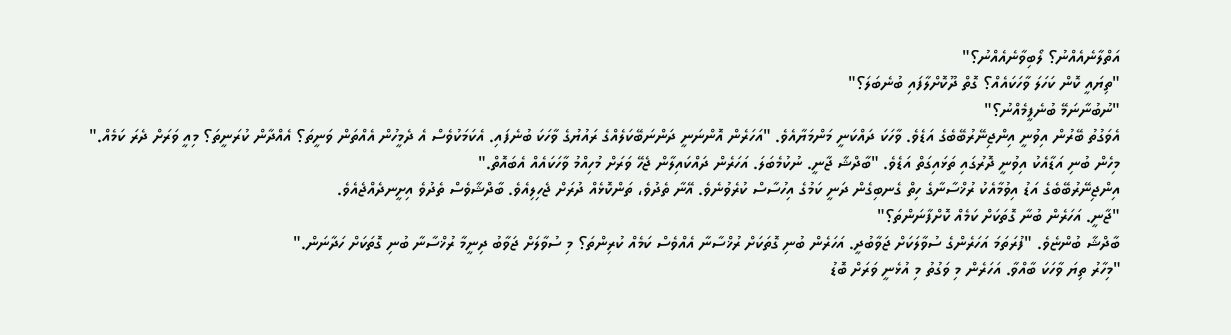އަތްލާނެއެއްނު؟ ލޯބިވާނެއެއްނު؟"
"ތިޔައީ ކޮން ކަހަލަ ވާހަކައެއް؟ ގޮތް ދޫކޮށްލާފައި ބުނެބަލަ؟"
"ނުބުނާނަމޭ ބުނެފީމެއްނު؟"
އެވަގުތު ބޭރުން އިވުނީ އިންޖިނޭރުބޭބެގެ އަޑެވެ. ވާހަކަ ދައްކަނީ މަންމަޔާއެވެ. "އަހަރެން އޮންނަނީ ދަންނަބޭކަލެއްގެ ރައުޔުގެ ވާހަކަ ބުނެފައި. އެކަމަކުވެސް އެ ދެމީހުން އެއްތަން ވަނީތަ؟ އެއްދާން ކުރަނީތަ؟ މިއީ ވަރަށް ދެރަ ކަމެއް."
މިހެން ބުނި އަޑާއެކު އިވުނީ ދޮރުގައި ތަޅައިގަތް އަޑެވެ. "ބާދްޝާ ޖާނީ. ނުކުމެބަލަ. އަހަރެން ދައްކައިލާން ޖެހޭ ވަރަށް މުހިއްމު ވާހަކައެއް އެބައޮތް."
އިންޖިނޭރުބޭބެގެ އަޑު އިވުމާއެކު ރުޚްސާނާގެ ހިތް ގެނބިގެން ދަނީ ކަމުގެ އިހުސާސް ކުރެވުނެވެ. އޭނާ ތެދުވެ، ތަންކޮޅެއް ދުރަށް ޖެހިލިއެވެ. ބާދްޝާވެސް ތެދުވެ އިށީނދެއްޖެއެވެ.
"ޖާނީ. އަހަރެން ބުނާ ގޮތަކަށް ކަމެއް ކޮށްފާނަންތަ؟"
ބާދްޝާ ބުންޏެވެ. "ފުރަތަމަ އަހަރެންގެ ސުވާލަކަށް ޖަވާބުދީ. އަހަރެން ބުނި ގޮތަކަށް ރުޚްސާނާ އެއްވެސް ކަމެއް ކުރިންތަ؟ މި ސުވާލަށް ޖަވާބު ދިނީމާ ރުޚްސާނާ ބުނި ގޮތަކަށް ހަދާނަން."
"މިހާރު ތިޔަ ވާހަކަ ބާއްވާ. އަހަރެން މި ވަގުތު މި އުޅެނީ ވަރަށް ބޮޑު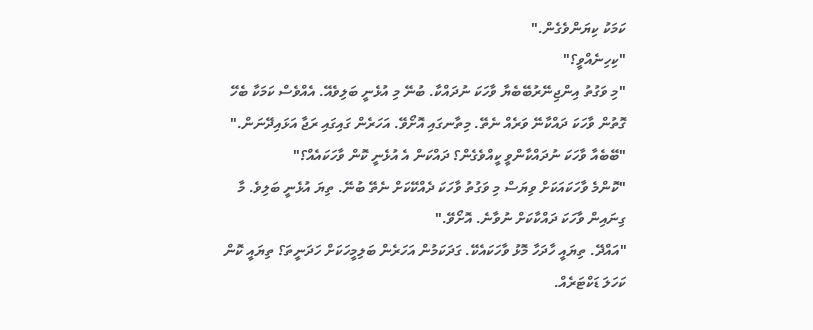ކަމަކު ކިޔަންވެގެން."
"ކިހިނެއްވީ؟"
"މި ވަގުތު އިންޖިނޭރުބޭބެޔާ ވާހަކަ ނުދައްކާ. ބުނޭ މި އުޅެނީ ބަލިވެއޭ. އެއްވެސް ކަމަކާ ބެހޭ ގޮތުން ވާހަކަ ދައްކާނޭ ވަރެއް ނެތޭ. މިތާނގައި އޮށޯވޭ. އަހަރެން ގައިގައި ރަޖާ އަޅައިދޭނަން."
"ބޭބެއާ ވާހަކަ ނުދައްކާންވީ ކީއްވެގެން؟ ދައްކަން އެ އުޅެނީ ކޮން ވާހަކައެއް؟"
"ކޮންމެ ވާހަކައަކަށް ވިޔަސް މި ވަގުތު ވާހަކަ ދެއްކޭކަށް ނެތޭ ބުނޭ. ތިޔަ އުޅެނީ ބަލިވެ. މާ ގިނައިން ވާހަކަ ދައްކާކަށް ނުވާނެ. އޮށޯވޭ."
"އައްދޭ. ތިޔައީ ހާދަހާ މޮޅު ވާހަކައެކޭ. ގަދަކަމުން އަހަރެން ބަލިމީހަކަށް ހަދަނީތަ؟ ތިޔައީ ކޮން ކަހަލަ ޑަކްޓަރެއް.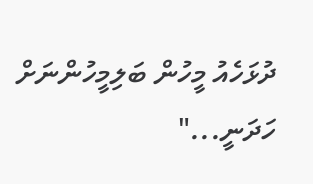ދުޅަހެއު މީހުން ބަލިމީހުންނަށް ހަދަނީ..."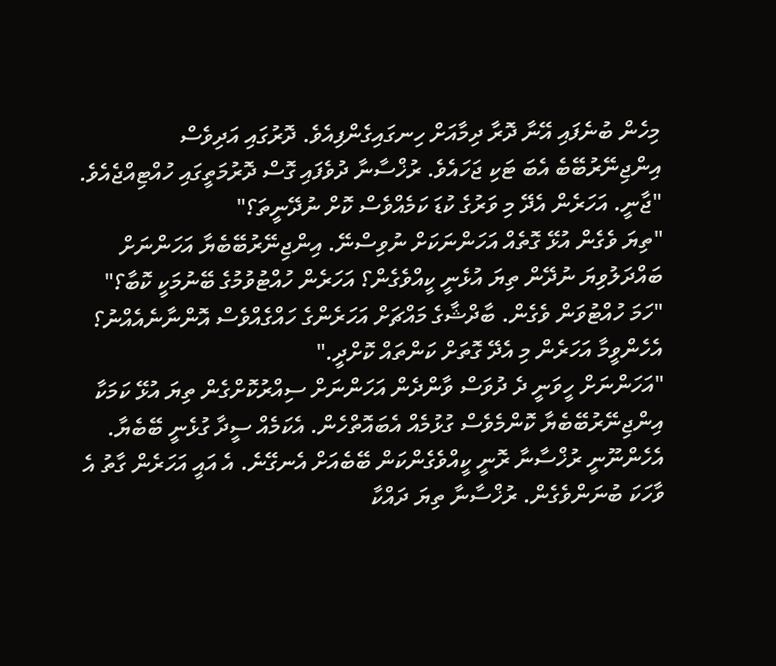މިހެން ބުނެފައި އޭނާ ދޮރާ ދިމާއަށް ހިނގައިގެންފިއެވެ. ދޮރުގައި އަދިވެސް އިންޖިނޭރުބޭބެ އެބަ ޓަކި ޖަހައެވެ. ރުޚްސާނާ ދުވެފައި ގޮސް ދޮރުމަތީގައި ހުއްޓިއްޖެއެވެ. "ޖާނީ. އަހަރެން އެދޭ މި ވަރުގެ ކުޑަ ކަމެއްވެސް ކޮށް ނުދޭނީތަ؟"
"ތިޔަ ވެގެން އުޅޭ ގޮތެއް އަހަންނަކަށް ނުވިސްނޭ. އިންޖިނޭރުބޭބެޔާ އަހަންނަށް ބައްދަލުވިޔަ ނުދޭން ތިޔަ އުޅެނީ ކީއްވެގެން؟ އަހަރެން ހުއްޓުވުމުގެ ބޭނުމަކީ ކޮބާ؟"
"ހަމަ ހުއްޓުވަން ވެގެން. ބާދްޝާގެ މައްޗަށް އަހަރެންގެ ހައްގެއްވެސް އޮންނާނެއެއްނު؟ އެހެންވީމާ އަހަރެން މި އެދޭ ގޮތަށް ކަންތައް ކޮށްދީ."
"އަހަންނަށް ހީވަނީ ދެ ދުވަސް ވާންދެން އަހަންނަށް ސިއްރުކޮށްގެން ތިޔަ އުޅޭ ކަމަކާ އިންޖިނޭރުބޭބެޔާ ކޮންމެވެސް ގުޅުމެއް އެބައޮތްހެން. އެކަމެއް ސީދާ ގުޅެނީ ބޭބެޔާ. އެހެންނޫނީ ރުޚްސާނާ ރޮނީ ކީއްވެގެންކަން ބޭބެއަށް އެނގޭނެ. އެ އައީ އަހަރެން ގާތު އެ ވާހަކަ ބުނަންވެގެން. ރުޚްސާނާ ތިޔަ ދައްކާ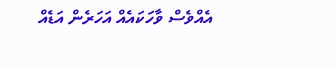އެއްވެސް ވާހަކައެއް އަހަރެން އަޑެއް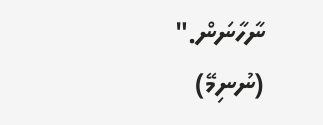ނާހާނަން."
(ނުނިމޭ)